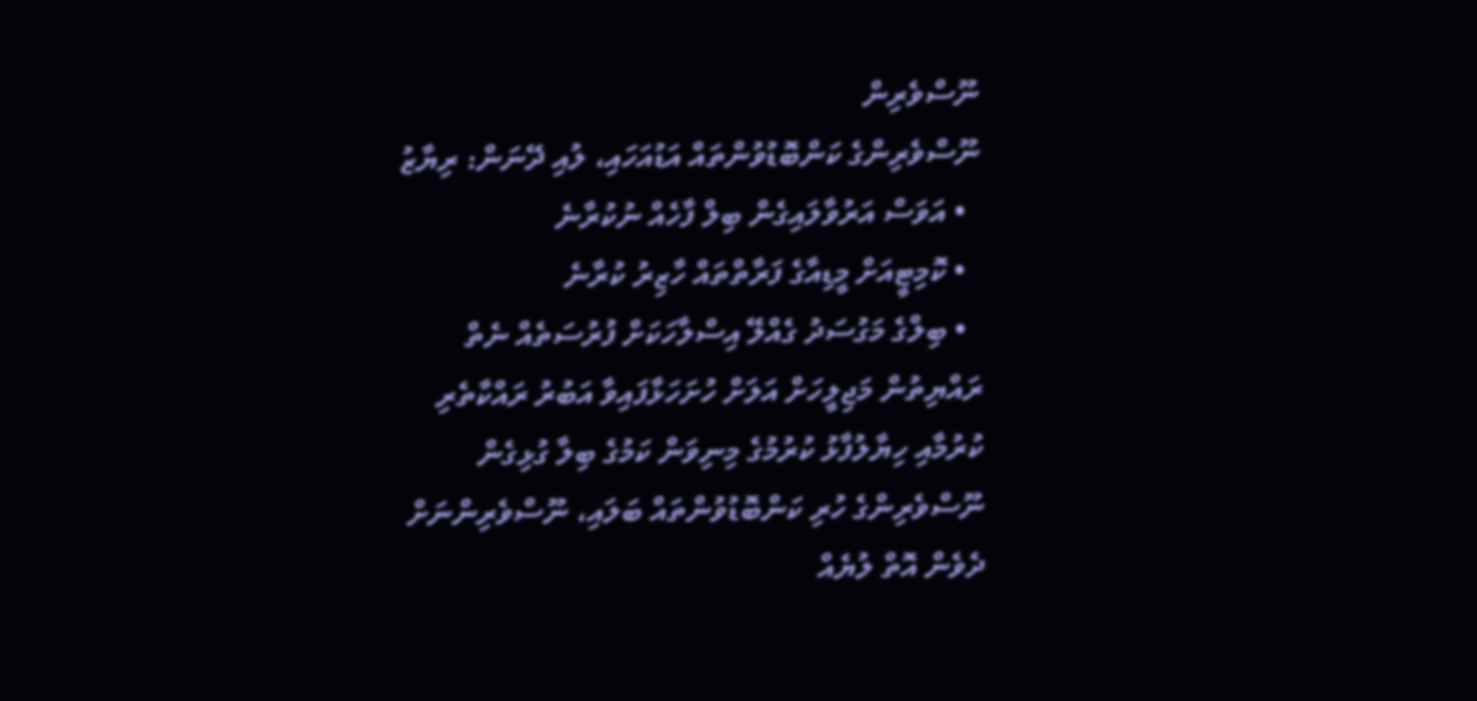ނޫސްވެރިން
ނޫސްވެރިންގެ ކަންބޮޑުވުންތައް އަޑުއަހައި، ލުއި ދޭނަން: ރިޔާޒު
  • އަވަސް އަރުވާލައިގެން ބިލް ފާހެއް ނުކުރާނެ
  • ކޮމިޓީއަށް މީޑިއާގެ ފަރާތްތައް ހާޒިރު ކުރާނެ
  • ބިލްގެ މަގުސަދު ގެއްލޭ އިސްލާހަކަށް ފުރުސަތެއް ނެތް
ރައްޔިތުން މަޖިލީހަށް އަލަށް ހުށަހަޅާފައިވާ އަބުރު ރައްކާތެރި ކުރުމާއި ހިޔާލުފާޅު ކުރުމުގެ މިނިވަން ކަމުގެ ބިލާ ގުޅިގެން ނޫސްވެރިންގެ ހުރި ކަންބޮޑުވުންތައް ބަލައި، ނޫސްވެރިންނަށް ދެވެން އޮތް ލުޔެއް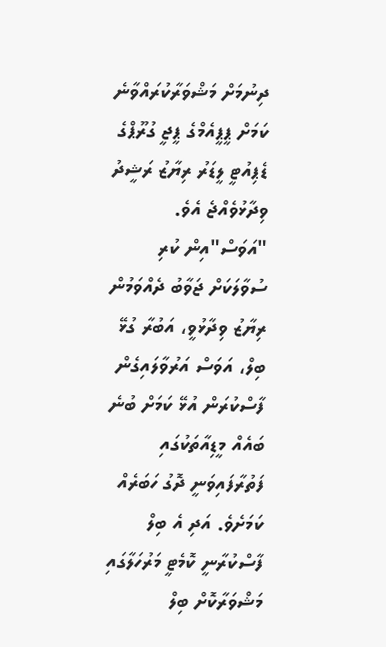ދިނުމަށް މަޝްވަރާކުރައްވާނެ ކަމަށް ޕީޕީއެމްގެ ޕީޖީ ގުރޫޕްގެ ޑެޕިއުޓީ ލީޑަރު ރިޔާޒު ރަޝީދު ވިދާޅުވެއްޖެ އެވެ.
"އަވަސް"އިން ކުރި ސުވާލަކަށް ޖަވާބު ދެއްވަމުން ރިޔާޒު ވިދާޅުވީ، އަބުރާ ގުޅޭ ބިލް، އަވަސް އަރުވާލައިގެން ފާސްކުރަން އުޅޭ ކަމަށް ބުނެ ބައެއް މީޑިއާތަކުގައި ފަތުރާފައިވަނީ ދޮގު ހަބަރެއް ކަމަށެވެ. އަދި އެ ބިލް ފާސްކުރާނީ ކޮމެޓީ މަރުހަލާގައި މަޝްވަރާކޮށް ބިލް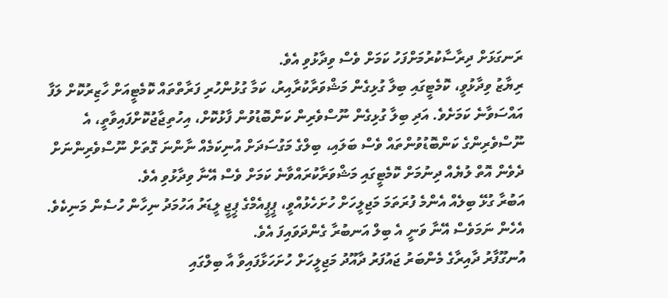ރަނގަޅަށް ދިރާސާކުރުމަށްފަހު ކަމަށް ވެސް ވިދާޅުވި އެވެ.
ރިޔާޒު ވިދާޅުވީ، ކޮމެޓީގައި ބިލާ ގުޅިގެން މަޝްވަރާކުރާއިރު، ކަމާ ގުޅުންހުރި ފަރާތްތައް ކޮމެޓީއަށް ހާޒިރުކޮށް ލަފާ އައްސަވާނެ ކަމަށެވެ. އަދި ބިލާ ގުޅިގެން ނޫސްވެރިން ކަންބޮޑުވުން ފާޅުކޮށް، އިހުތިޖާޖުކޮށްފައިވާތީ، އެ ނޫސްވެރިންގެ ކަންބޮޑުވުންތައް ވެސް ބަލައި، ބިލްގެ މަގުސަދަށް އުނިކަމެއް ނާންނަ ގޮތަށް ނޫސްވެރިންނަށް ދެވެން އޮތް ލުޔެއް ދިނުމަށް ކޮމެޓީގައި މަޝްވަރާކުރައްވާނެ ކަމަށް ވެސް އޭނާ ވިދާޅުވި އެވެ.
އަބުރާ ގުޅޭ ބިލެއް އެންމެ ފުރަތަމަ މަޖިލީހަށް ހުށަހެޅުއްވީ، ޕީޕީއެމްގެ ޕީޖީ ލީޑަރު އަހުމަދު ނިހާން ހުސެން މަނިކެވެ. އެހެން ނަމަވެސް އޭނާ ވަނީ އެ ބިލް އަނބުރާ ގެންދަވައިފަ އެވެ.
އުނގޫފާރު ދާއިރާގެ މެންބަރު ޖައުފަރު ދާއޫދު މަޖިލީހަށް ހުށަހަޅާފައިވާ އާ ބިލްގައި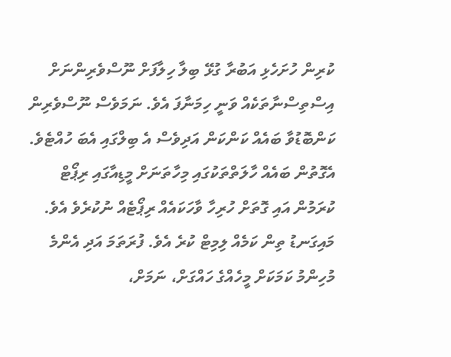ކުރިން ހުށަހެޅި އަބުރާ ގުޅޭ ބިލާ ހިލާފަށް ނޫސްވެރިންނަށް އިސްތިސްނާތަކެއް ވަނީ ހިމަނާފަ އެވެ. ނަމަވެސް ނޫސްވެރިން ކަންބޮޑުވާ ބައެއް ކަންކަން އަދިވެސް އެ ބިލްގައި އެބަ ހުއްޓެވެ. އެގޮތުން ބައެއް ހާލަތްތަކުގައި މިހާތަނަށް މީޑިއާގައި ރިޕޯޓް ކުރަމުން އައި ގޮތަށް ހުރިހާ ވާހަކައެއް ރިޕޯޓެއް ނުކުރެވެ އެވެ. މައިގަނޑު ތިން ކަމެއް ލިމިޓް ކުރެ އެވެ. ފުރަތަމަ އަދި އެންމެ މުހިންމު ކަމަކަށް މީހެއްގެ ހައްގަށް، ނަމަށް،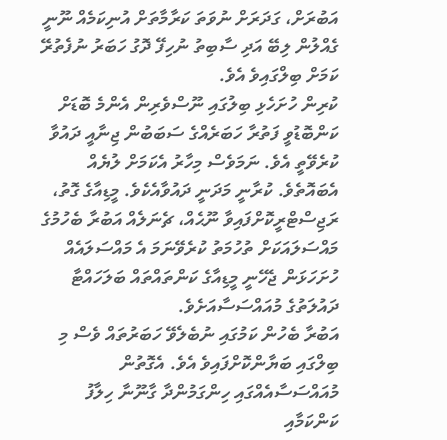އަބުރަށް، ގަދަރަށް ނުވަތަ ކަރާމާތަށް އުނިކަމެއް ނޫނީ ގެއްލުން ލިބޭ އަދި ސާބިތު ނުހިފޭ ދޮގު ހަބަރު ނުފެތުރޭ ކަމަށް ބިލްގައިވެ އެވެ.
ކުރިން ހުށަހެޅި ބިލުގައި ނޫސްވެރިން އެންމެ ބޮޑަށް ކަންބޮޑުވީ ފަތުރާ ހަބަރެއްގެ ސަބަބުން ޖިނާއީ ދައުވާ ކުރެވޭތީ އެވެ. ނަމަވެސް މިހާރު އެކަމަށް ލުޔެއް އެބައޮތެވެ. ކުރާނީ މަދަނީ ދައުވާއެކެވެ. މީޑިއާގެ ގޮތު، ރަޖިސްޓްރީކޮށްފައިވާ ނޫޙެއް، ޗެނަލެއް އަބުރާ ބެހުމުގެ މައްސަލައަކަށް ތުހުމަތު ކުރެވޭނަމަ އެ މައްސަލައެއް ހުށަހަޅަން ޖެހޭނީ މީޑިއާގެ ކަންތައްތައް ބަލަހައްޓާ ދައުލަތުގެ މުއައްސަސާއަށެވެ.
އަބުރާ ބެހުން ކަމުގައި ނުބެލެވޭ ހަބަރުތައް ވެސް މި ބިލްގައި ބަޔާންކޮށްފައިވެ އެވެ. އެގޮތުން މުއައްސަސާއެއްގައި ހިންގަމުންދާ ގާނޫނާ ހިލާފު ކަންކަމާއި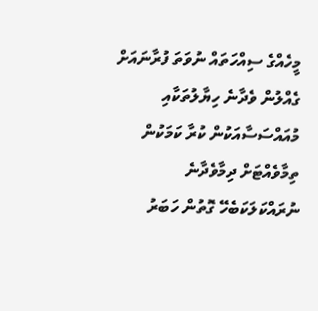މީހެއްގެ ސިއްހަތައް ނުވަތަ ފުރާނައަށް ގެއްލުން ވެދާނެ ހިޔާލުތަކާއި މުއައްސަސާއަކުން ކުރާ ކަމަކުން ތިމާވެއްޓަށް ދިމާވެދާނެ ނުރައްކަލަކަބެހޭ ގޮތުން ހަބަރު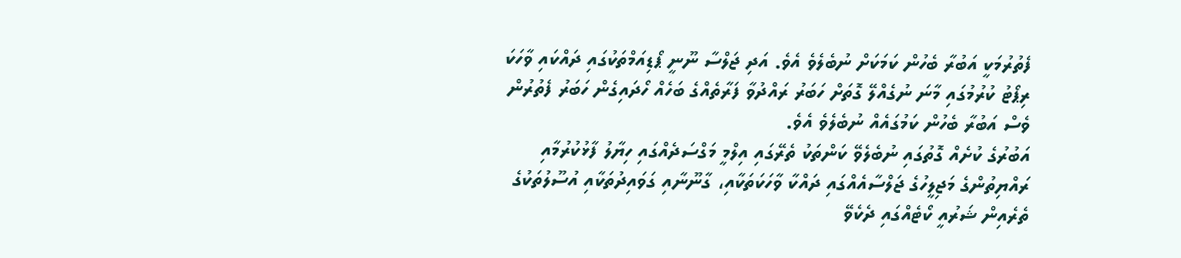ފެތުރުމަކީ އަބުރާ ބެހުން ކަމަކަށް ނުބެލެވެ އެވެ. އަދި ޖަލްސާ ނޫނީ ޕޯޑިއަމްތަކުގައި ދައްކައި ވާހަކަ ރިޕޯޓު ކުރުމުގައި މާނަ ނުގެއްލޭ ގޮތަށް ހަބަރު ރައްދުވާ ފަރާތެއްގެ ބަހެއް ހޯދައިގެން ހަބަރު ފެތުރުން ވެސް އަބުރާ ބެހުން ކަމުގައެއް ނުބެލެވެ އެވެ.
އަބުރުގެ ކުށެއް ގޮތުގައި ނުބެލެވޭ ކަންތަކު ތެރޭގައި އިލްމީ މަގްސަދެއްގައި ހިޔާލު ފާޅުކުރުމާއި ރައްޔިތުންގެ މަޖިލީހުގެ ޖަލްސާއެއްގައި ދައްކާ ވާހަކަތަކާއި، ގާނޫނާއި ގަވައިދުތަކާއި އުސޫލުތަކުގެ ތެރެއިން ޝަރުއީ ކޯޓެއްގައި ދެކެވޭ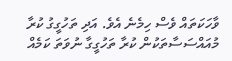ވާހަކަތައް ވެސް ހިމެނެ އެވެ. އަދި ތަހުގީގު ކުރާ މުއައްސަސާތަކުން ކުރާ ތަހުގީގާ ނުވަތަ ކަމެއް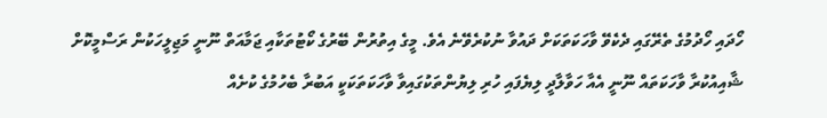ހޯދައި ހޯދުމުގެ ތެރޭގައި ދެކެވޭ ވާހަކަތަކަށް ދައުވާ ނުކުރެވޭނެ އެވެ. މީގެ އިތުރުން ބޭރުގެ ކޯޓުތަކާއި ޖަމާއަތް ނޫނީ މަޖިލީހަކުން ރަސްމީކޮށް ޝާއިއުކުރާ ވާހަކަތައް ނޫނީ އެއާ ހަވާލާދީ ލިޔެފައި ހުރި ލިޔުންތަކުގައިވާ ވާހަކަތަކަކީ އަބުރާ ބެހުމުގެ ކުށެއް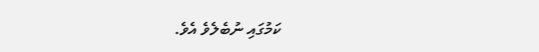ކަމުގައި ނުބެލެވެ އެވެ.